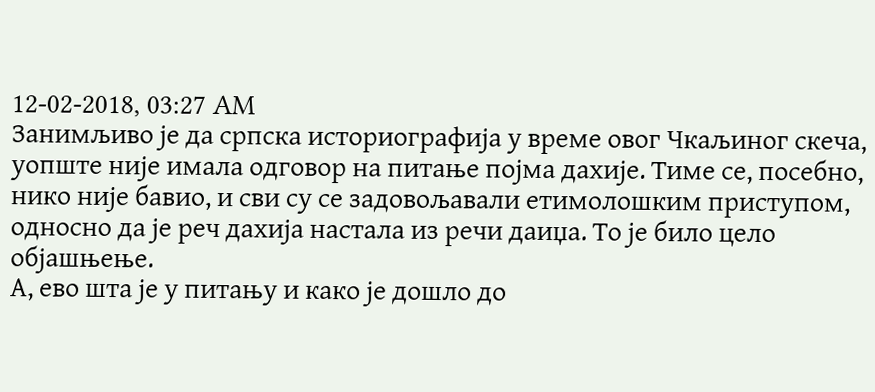12-02-2018, 03:27 AM
Занимљиво је да српска историографија у време овог Чкаљиног скеча, уопште није имала одговор на питање појма дахије. Тиме се, посебно, нико није бавио, и сви су се задовољавали етимолошким приступом, односно да је реч дахија настала из речи даиџа. То је било цело објашњење.
А, ево шта је у питању и како је дошло до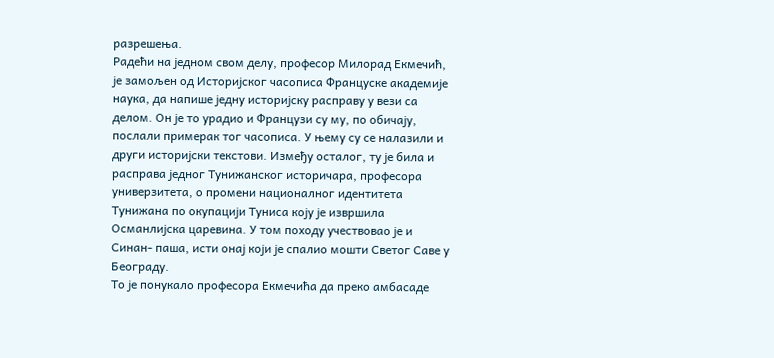разрешења.
Радећи на једном свом делу, професор Милорад Екмечић, је замољен од Историјског часописа Француске академије наука, да напише једну историјску расправу у вези са делом. Он је то урадио и Французи су му, по обичају, послали примерак тог часописа. У њему су се налазили и други историјски текстови. Између осталог, ту је била и расправа једног Тунижанског историчара, професора универзитета, о промени националног идентитета Тунижана по окупацији Туниса коју је извршила Османлијска царевина. У том походу учествовао је и Синан- паша, исти онај који је спалио мошти Светог Саве у Београду.
То је понукало професора Екмечића да преко амбасаде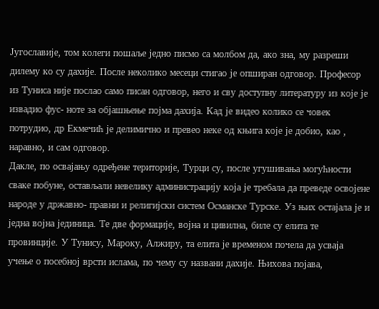Југославије, том колеги пошаље једно писмо са молбом да, ако зна, му разреши дилему ко су дахије. После неколико месеци стигао је опширан одговор. Професор из Туниса није послао само писан одговор, него и сву доступну литературу из које је извадио фус- ноте за објашњење појма дахија. Кад је видео колико се човек потрудио, др Екмечић је делимично и превео неке од књига које је добио, као , наравно, и сам одговор.
Дакле, по освајању одређене територије, Турци су, после угушивања могућности сваке побуне, остављали невелику администрацију која је требала да преведе освојене народе у државно- правни и религијски систем Османске Турске. Уз њих остајала је и једна војна јединица. Те две формације, војна и цивилна, биле су елита те провинције. У Тунису, Мароку, Алжиру, та елита је временом почела да усваја учење о посебној врсти ислама, по чему су названи дахије. Њихова појава,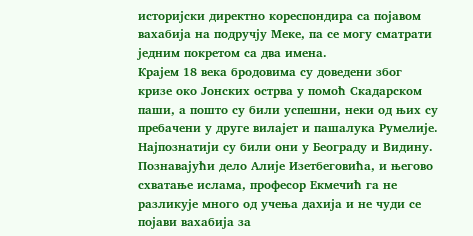историјски директно кореспондира са појавом вахабија на подручју Меке, па се могу сматрати једним покретом са два имена.
Крајем 18 века бродовима су доведени због кризе око Јонских острва у помоћ Скадарском паши, а пошто су били успешни, неки од њих су пребачени у друге вилајет и пашалука Румелије. Најпознатији су били они у Београду и Видину.
Познавајући дело Алије Изетбеговића, и његово схватање ислама, професор Екмечић га не разликује много од учења дахија и не чуди се појави вахабија за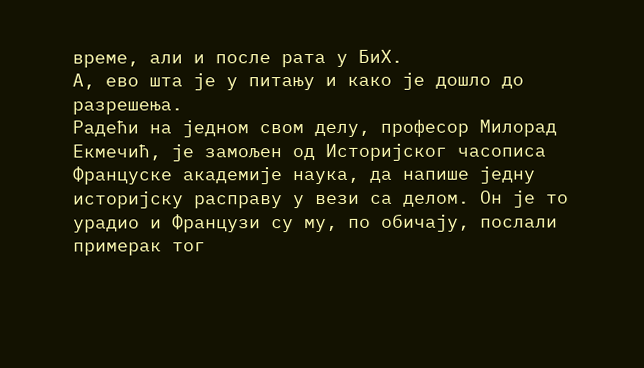време, али и после рата у БиХ.
А, ево шта је у питању и како је дошло до разрешења.
Радећи на једном свом делу, професор Милорад Екмечић, је замољен од Историјског часописа Француске академије наука, да напише једну историјску расправу у вези са делом. Он је то урадио и Французи су му, по обичају, послали примерак тог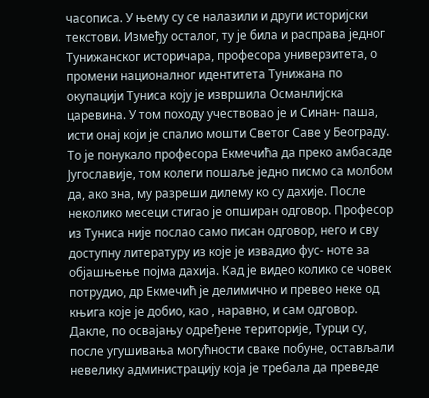часописа. У њему су се налазили и други историјски текстови. Између осталог, ту је била и расправа једног Тунижанског историчара, професора универзитета, о промени националног идентитета Тунижана по окупацији Туниса коју је извршила Османлијска царевина. У том походу учествовао је и Синан- паша, исти онај који је спалио мошти Светог Саве у Београду.
То је понукало професора Екмечића да преко амбасаде Југославије, том колеги пошаље једно писмо са молбом да, ако зна, му разреши дилему ко су дахије. После неколико месеци стигао је опширан одговор. Професор из Туниса није послао само писан одговор, него и сву доступну литературу из које је извадио фус- ноте за објашњење појма дахија. Кад је видео колико се човек потрудио, др Екмечић је делимично и превео неке од књига које је добио, као , наравно, и сам одговор.
Дакле, по освајању одређене територије, Турци су, после угушивања могућности сваке побуне, остављали невелику администрацију која је требала да преведе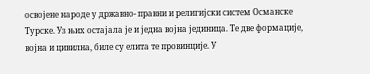освојене народе у државно- правни и религијски систем Османске Турске. Уз њих остајала је и једна војна јединица. Те две формације, војна и цивилна, биле су елита те провинције. У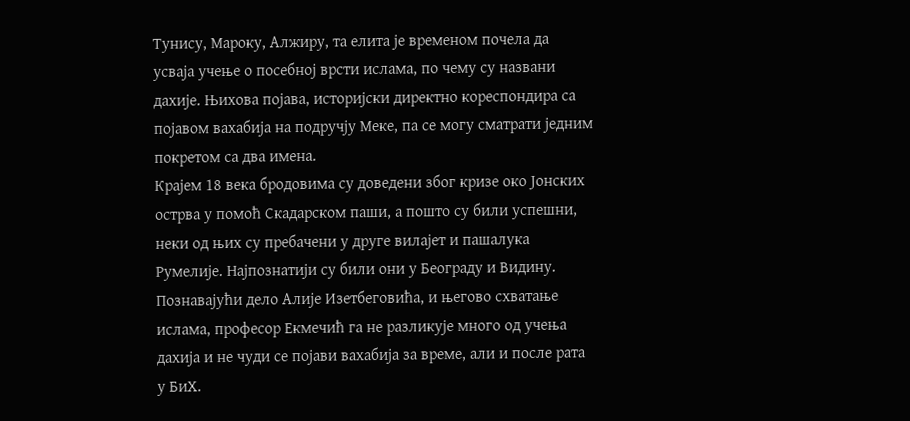Тунису, Мароку, Алжиру, та елита је временом почела да усваја учење о посебној врсти ислама, по чему су названи дахије. Њихова појава, историјски директно кореспондира са појавом вахабија на подручју Меке, па се могу сматрати једним покретом са два имена.
Крајем 18 века бродовима су доведени због кризе око Јонских острва у помоћ Скадарском паши, а пошто су били успешни, неки од њих су пребачени у друге вилајет и пашалука Румелије. Најпознатији су били они у Београду и Видину.
Познавајући дело Алије Изетбеговића, и његово схватање ислама, професор Екмечић га не разликује много од учења дахија и не чуди се појави вахабија за време, али и после рата у БиХ.